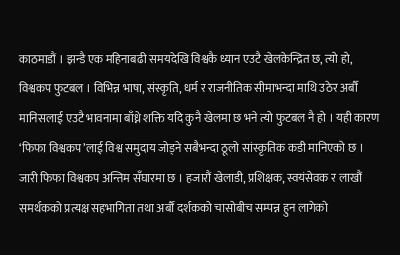काठमाडौं । झन्डै एक महिनाबढी समयदेखि विश्वकै ध्यान एउटै खेलकेन्द्रित छ, त्यो हो, विश्वकप फुटबल । विभिन्न भाषा, संस्कृति, धर्म र राजनीतिक सीमाभन्दा माथि उठेर अर्बौं मानिसलाई एउटै भावनामा बाँध्ने शक्ति यदि कुनै खेलमा छ भने त्यो फुटबल नै हो । यही कारण ‘फिफा विश्वकप’लाई विश्व समुदाय जोड्ने सबैभन्दा ठूलो सांस्कृतिक कडी मानिएको छ ।
जारी फिफा विश्वकप अन्तिम सँघारमा छ । हजारौं खेलाडी, प्रशिक्षक, स्वयंसेवक र लाखौं समर्थकको प्रत्यक्ष सहभागिता तथा अर्बौं दर्शकको चासोबीच सम्पन्न हुन लागेको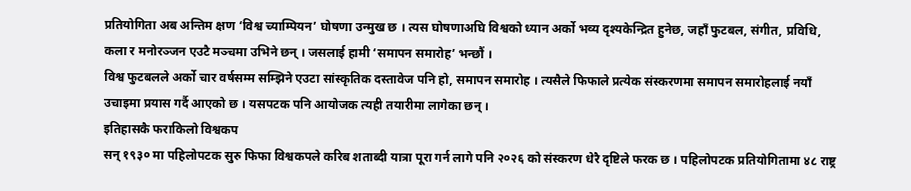प्रतियोगिता अब अन्तिम क्षण ‘विश्व च्याम्पियन’ घोषणा उन्मुख छ । त्यस घोषणाअघि विश्वको ध्यान अर्को भव्य दृश्यकेन्द्रित हुनेछ, जहाँ फुटबल, संगीत, प्रविधि, कला र मनोरञ्जन एउटै मञ्चमा उभिने छन् । जसलाई हामी ‘समापन समारोह’ भन्छौं ।
विश्व फुटबलले अर्को चार वर्षसम्म सम्झिने एउटा सांस्कृतिक दस्तावेज पनि हो, समापन समारोह । त्यसैले फिफाले प्रत्येक संस्करणमा समापन समारोहलाई नयाँ उचाइमा प्रयास गर्दै आएको छ । यसपटक पनि आयोजक त्यही तयारीमा लागेका छन् ।
इतिहासकै फराकिलो विश्वकप
सन् १९३० मा पहिलोपटक सुरु फिफा विश्वकपले करिब शताब्दी यात्रा पूरा गर्न लागे पनि २०२६ को संस्करण धेरै दृष्टिले फरक छ । पहिलोपटक प्रतियोगितामा ४८ राष्ट्र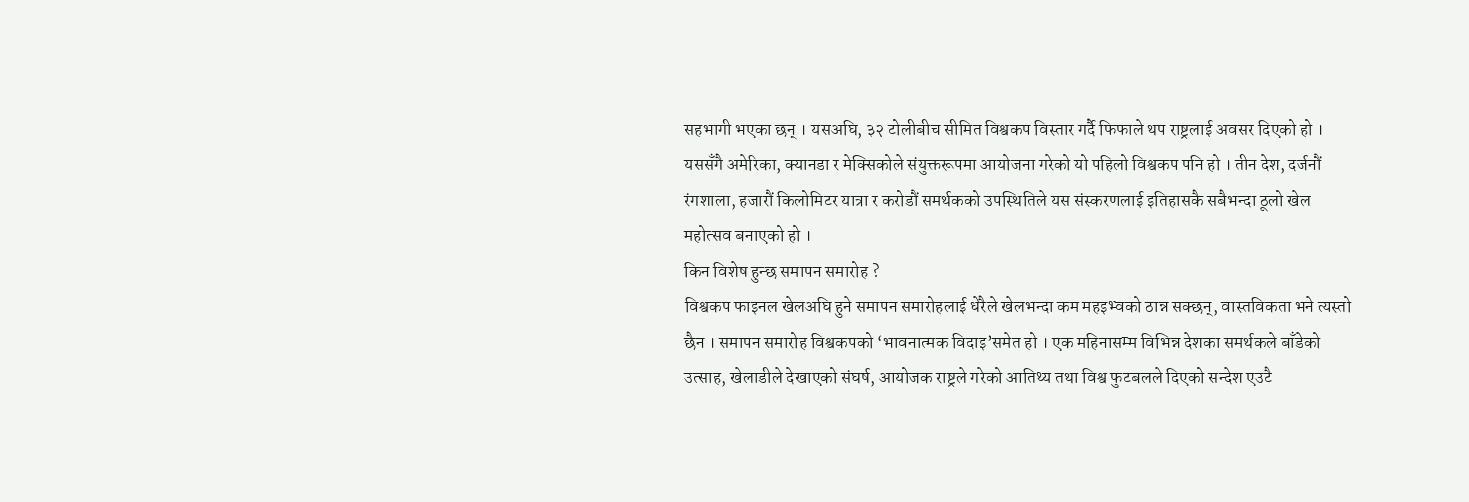सहभागी भएका छन् । यसअघि, ३२ टोलीबीच सीमित विश्वकप विस्तार गर्दै फिफाले थप राष्ट्रलाई अवसर दिएको हो । यससँगै अमेरिका, क्यानडा र मेक्सिकोले संयुक्तरूपमा आयोजना गरेको यो पहिलो विश्वकप पनि हो । तीन देश, दर्जनौं रंगशाला, हजारौं किलोमिटर यात्रा र करोडौं समर्थकको उपस्थितिले यस संस्करणलाई इतिहासकै सबैभन्दा ठूलो खेल महोत्सव बनाएको हो ।
किन विशेष हुन्छ समापन समारोह ?
विश्वकप फाइनल खेलअघि हुने समापन समारोहलाई धेरैले खेलभन्दा कम महइभ्वको ठान्न सक्छन्, वास्तविकता भने त्यस्तो छैन । समापन समारोह विश्वकपको ‘भावनात्मक विदाइ’समेत हो । एक महिनासम्म विभिन्न देशका समर्थकले बाँडेको उत्साह, खेलाडीले देखाएको संघर्ष, आयोजक राष्ट्रले गरेको आतिथ्य तथा विश्व फुटबलले दिएको सन्देश एउटै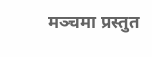मञ्चमा प्रस्तुत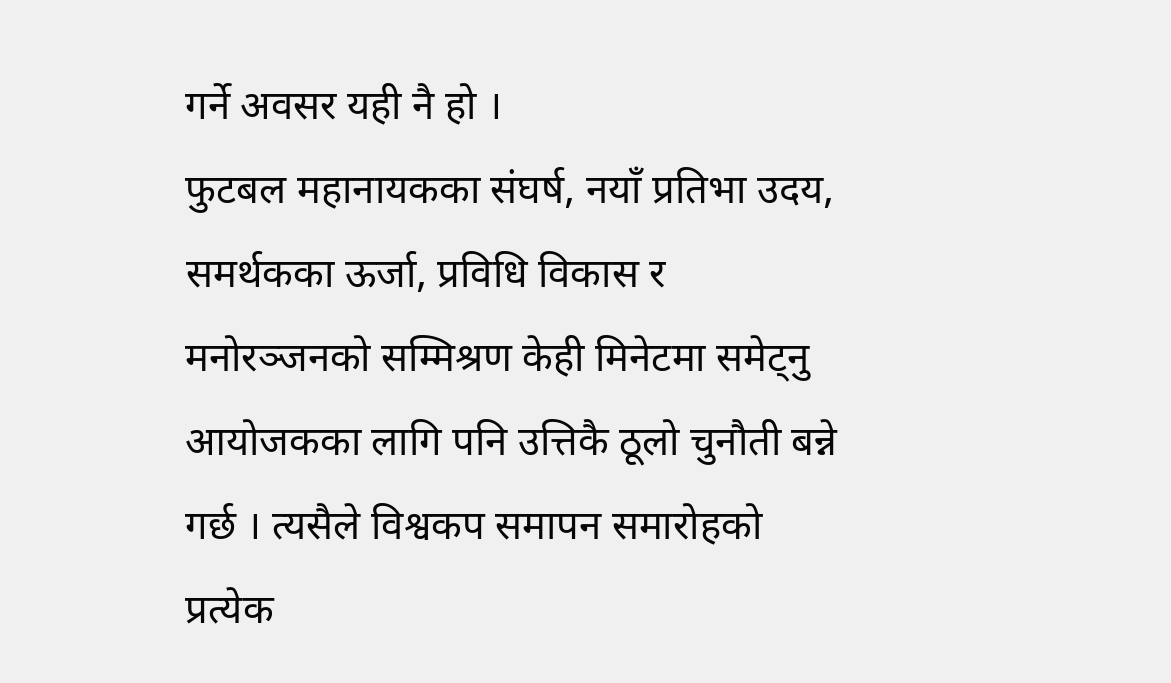गर्ने अवसर यही नै हो ।
फुटबल महानायकका संघर्ष, नयाँ प्रतिभा उदय, समर्थकका ऊर्जा, प्रविधि विकास र मनोरञ्जनको सम्मिश्रण केही मिनेटमा समेट्नु आयोजकका लागि पनि उत्तिकै ठूलो चुनौती बन्ने गर्छ । त्यसैले विश्वकप समापन समारोहको प्रत्येक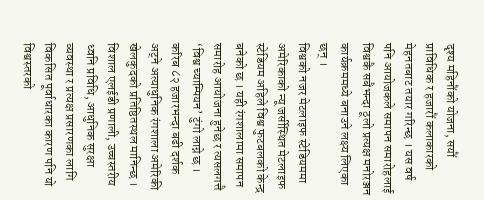दृश्य महिनौंको योजना, सयौं प्राविधिक र हजारौं कलाकारको मेहनतबाट तयार गरिन्छ । यस वर्ष पनि आयोजकले समापन समारोहलाई विश्वकै सबैभन्दा ठूलो प्रत्यक्ष मनोरञ्जन कार्यक्रममध्ये बनाउने लक्ष्य लिएका छन् ।
विश्वको नजर मेटलाइफ स्टेडियममा
अमेरिकाको न्यू जर्सीस्थित मेटलाइफ स्टेडियम अहिले विश्व फुटबलको केन्द्र बनेको छ । यही रंगशालामा समापन समारोह आयोजना हुनेछ र त्यसलगत्तै ‘विश्व च्याम्पियन’ टुंगो लाग्ने छ । करिब ८२ हजारभन्दा बढी दर्शक अट्ने अत्याधुनिक रंगशाला अमेरिकी खेलकुदको प्रतिष्ठितस्थल मानिन्छ । विशाल एलईडी प्रणाली, उच्चस्तरीय ध्वनि प्रविधि, आधुनिक सुरक्षा व्यवस्था र प्रत्यक्ष प्रसारणका लागि विकसित पूर्वाधारका कारण पनि यो विश्वस्तरको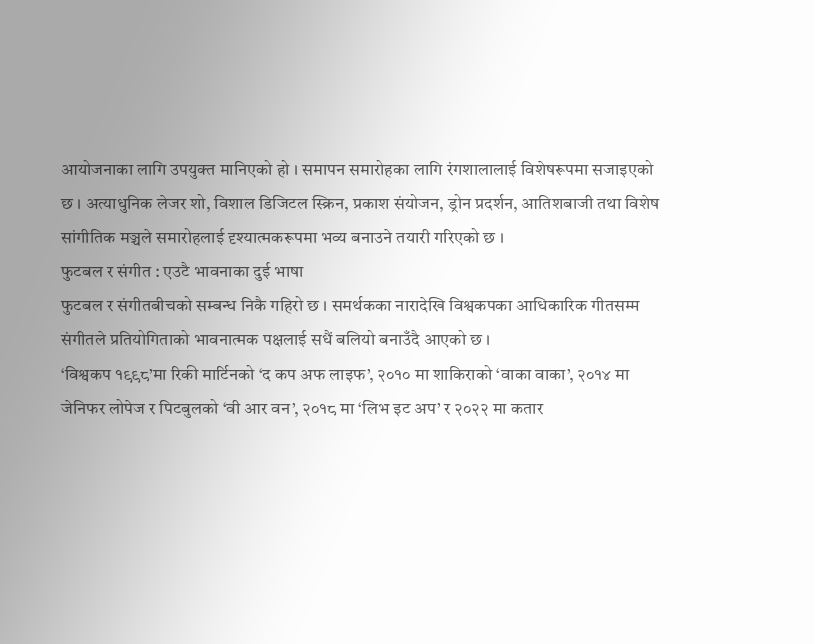आयोजनाका लागि उपयुक्त मानिएको हो । समापन समारोहका लागि रंगशालालाई विशेषरूपमा सजाइएको छ । अत्याधुनिक लेजर शो, विशाल डिजिटल स्क्रिन, प्रकाश संयोजन, ड्रोन प्रदर्शन, आतिशबाजी तथा विशेष सांगीतिक मञ्चले समारोहलाई दृश्यात्मकरूपमा भव्य बनाउने तयारी गरिएको छ ।
फुटबल र संगीत : एउटै भावनाका दुई भाषा
फुटबल र संगीतबीचको सम्बन्ध निकै गहिरो छ । समर्थकका नारादेखि विश्वकपका आधिकारिक गीतसम्म संगीतले प्रतियोगिताको भावनात्मक पक्षलाई सधैं बलियो बनाउँदै आएको छ ।
‘विश्वकप १९९८’मा रिकी मार्टिनको ‘द कप अफ लाइफ’, २०१० मा शाकिराको ‘वाका वाका’, २०१४ मा जेनिफर लोपेज र पिटबुलको ‘वी आर वन’, २०१८ मा ‘लिभ इट अप’ र २०२२ मा कतार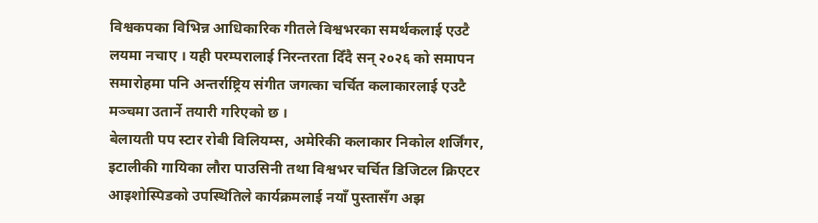विश्वकपका विभिन्न आधिकारिक गीतले विश्वभरका समर्थकलाई एउटै लयमा नचाए । यही परम्परालाई निरन्तरता दिँदै सन् २०२६ को समापन समारोहमा पनि अन्तर्राष्ट्रिय संगीत जगत्का चर्चित कलाकारलाई एउटै मञ्चमा उतार्ने तयारी गरिएको छ ।
बेलायती पप स्टार रोबी विलियम्स, अमेरिकी कलाकार निकोल शर्जिंगर, इटालीकी गायिका लौरा पाउसिनी तथा विश्वभर चर्चित डिजिटल क्रिएटर आइशोस्पिडको उपस्थितिले कार्यक्रमलाई नयाँ पुस्तासँग अझ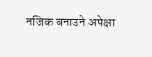नजिक बनाउने अपेक्षा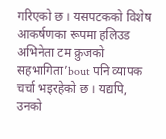गरिएको छ । यसपटकको विशेष आकर्षणका रूपमा हलिउड अभिनेता टम क्रुजको सहभागिता’bout पनि व्यापक चर्चा भइरहेको छ । यद्यपि, उनको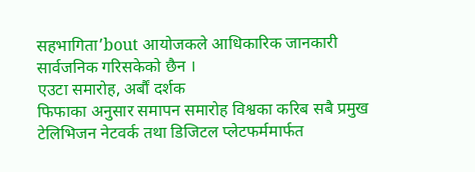सहभागिता’bout आयोजकले आधिकारिक जानकारी सार्वजनिक गरिसकेको छैन ।
एउटा समारोह, अर्बौं दर्शक
फिफाका अनुसार समापन समारोह विश्वका करिब सबै प्रमुख टेलिभिजन नेटवर्क तथा डिजिटल प्लेटफर्ममार्फत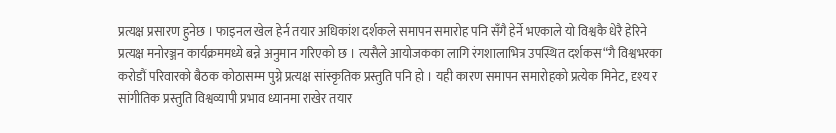प्रत्यक्ष प्रसारण हुनेछ । फाइनल खेल हेर्न तयार अधिकांश दर्शकले समापन समारोह पनि सँगै हेर्ने भएकाले यो विश्वकै धेरै हेरिने प्रत्यक्ष मनोरञ्जन कार्यक्रममध्ये बन्ने अनुमान गरिएको छ । त्यसैले आयोजकका लागि रंगशालाभित्र उपस्थित दर्शकस“गै विश्वभरका करोडौं परिवारको बैठक कोठासम्म पुग्ने प्रत्यक्ष सांस्कृतिक प्रस्तुति पनि हो । यही कारण समापन समारोहको प्रत्येक मिनेट, दृश्य र सांगीतिक प्रस्तुति विश्वव्यापी प्रभाव ध्यानमा राखेर तयार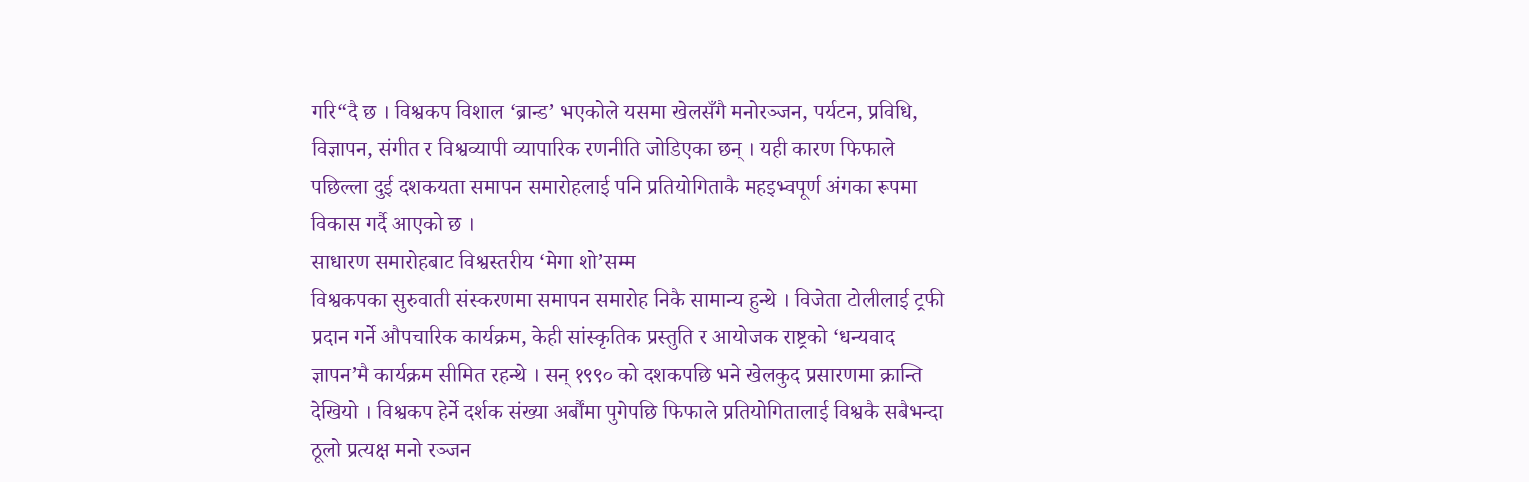गरि“दै छ । विश्वकप विशाल ‘ब्रान्ड’ भएकोले यसमा खेलसँगै मनोरञ्जन, पर्यटन, प्रविधि, विज्ञापन, संगीत र विश्वव्यापी व्यापारिक रणनीति जोडिएका छन् । यही कारण फिफाले पछिल्ला दुई दशकयता समापन समारोहलाई पनि प्रतियोगिताकै महइभ्वपूर्ण अंगका रूपमा विकास गर्दै आएको छ ।
साधारण समारोहबाट विश्वस्तरीय ‘मेगा शो’सम्म
विश्वकपका सुरुवाती संस्करणमा समापन समारोह निकै सामान्य हुन्थे । विजेता टोलीलाई ट्रफी प्रदान गर्ने औपचारिक कार्यक्रम, केही सांस्कृतिक प्रस्तुति र आयोजक राष्ट्रको ‘धन्यवाद ज्ञापन’मै कार्यक्रम सीमित रहन्थे । सन् १९९० को दशकपछि भने खेलकुद प्रसारणमा क्रान्ति देखियो । विश्वकप हेर्ने दर्शक संख्या अर्बौंमा पुगेपछि फिफाले प्रतियोगितालाई विश्वकै सबैभन्दा ठूलो प्रत्यक्ष मनो रञ्जन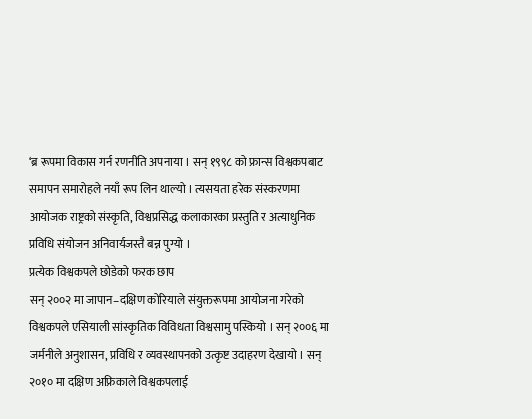‘ब्र रूपमा विकास गर्न रणनीति अपनाया । सन् १९९८ को फ्रान्स विश्वकपबाट समापन समारोहले नयाँ रूप लिन थाल्यो । त्यसयता हरेक संस्करणमा आयोजक राष्ट्रको संस्कृति, विश्वप्रसिद्ध कलाकारका प्रस्तुति र अत्याधुनिक प्रविधि संयोजन अनिवार्यजस्तै बन्न पुग्यो ।
प्रत्येक विश्वकपले छोडेको फरक छाप
सन् २००२ मा जापान–दक्षिण कोरियाले संयुक्तरूपमा आयोजना गरेको विश्वकपले एसियाली सांस्कृतिक विविधता विश्वसामु पस्कियो । सन् २००६ मा जर्मनीले अनुशासन, प्रविधि र व्यवस्थापनको उत्कृष्ट उदाहरण देखायो । सन् २०१० मा दक्षिण अफ्रिकाले विश्वकपलाई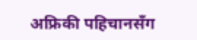अफ्रिकी पहिचानसँग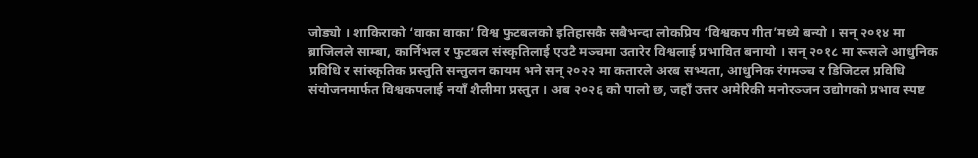जोड्यो । शाकिराको ‘वाका वाका’ विश्व फुटबलको इतिहासकै सबैभन्दा लोकप्रिय ‘विश्वकप गीत’मध्ये बन्यो । सन् २०१४ मा ब्राजिलले साम्बा, कार्निभल र फुटबल संस्कृतिलाई एउटै मञ्चमा उतारेर विश्वलाई प्रभावित बनायो । सन् २०१८ मा रूसले आधुनिक प्रविधि र सांस्कृतिक प्रस्तुति सन्तुलन कायम भने सन् २०२२ मा कतारले अरब सभ्यता, आधुनिक रंगमञ्च र डिजिटल प्रविधि संयोजनमार्फत विश्वकपलाई नयाँ शैलीमा प्रस्तुत । अब २०२६ को पालो छ, जहाँ उत्तर अमेरिकी मनोरञ्जन उद्योगको प्रभाव स्पष्ट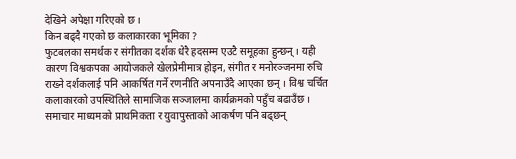देखिने अपेक्षा गरिएको छ ।
किन बढ्दै गएको छ कलाकारका भूमिका ?
फुटबलका समर्थक र संगीतका दर्शक धेरै हदसम्म एउटै समूहका हुन्छन् । यही कारण विश्वकपका आयोजकले खेलप्रेमीमात्र होइन, संगीत र मनोरञ्जनमा रुचि राख्ने दर्शकलाई पनि आकर्षित गर्ने रणनीति अपनाउँदै आएका छन् । विश्व चर्चित कलाकारको उपस्थितिले सामाजिक सञ्जालमा कार्यक्रमको पहुँच बढाउँछ । समाचार माध्यमको प्राथमिकता र युवापुस्ताको आकर्षण पनि बढ्छन्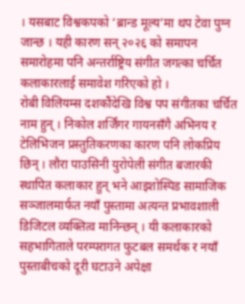। यसबाट विश्वकपको ‘ब्रान्ड मूल्य’मा थप टेवा पुग्न जान्छ । यही कारण सन् २०२६ को समापन समारोहमा पनि अन्तर्राष्ट्रिय संगीत जगत्का चर्चित कलाकारलाई समावेश गरिएको हो ।
रोबी विलियम्स दशकौंदेखि विश्व पप संगीतका चर्चित नाम हुन् । निकोल शर्जिंगर गायनसँगै अभिनय र टेलिभिजन प्रस्तुतिकरणका कारण पनि लोकप्रिय छिन् । लौरा पाउसिनी युरोपेली संगीत बजारकी स्थापित कलाकार हुन् भने आइशोस्पिड सामाजिक सञ्जालमार्फत नयाँ पुस्तामा अत्यन्त प्रभावशाली डिजिटल व्यक्तित्व मानिन्छन् । यी कलाकारको सहभागिताले परम्परागत फुटबल समर्थक र नयाँ पुस्ताबीचको दूरी घटाउने अपेक्षा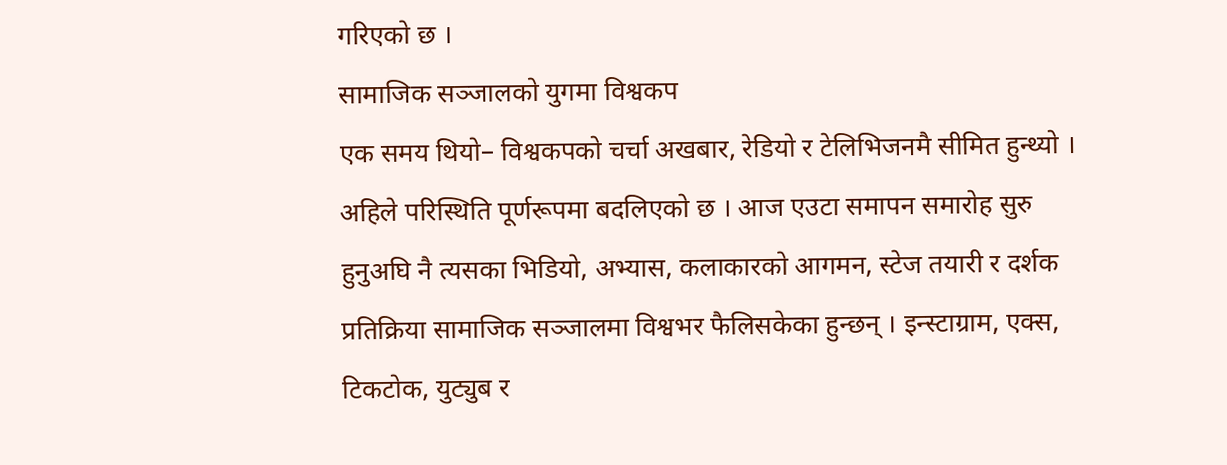गरिएको छ ।
सामाजिक सञ्जालको युगमा विश्वकप
एक समय थियो– विश्वकपको चर्चा अखबार, रेडियो र टेलिभिजनमै सीमित हुन्थ्यो । अहिले परिस्थिति पूर्णरूपमा बदलिएको छ । आज एउटा समापन समारोह सुरु हुनुअघि नै त्यसका भिडियो, अभ्यास, कलाकारको आगमन, स्टेज तयारी र दर्शक प्रतिक्रिया सामाजिक सञ्जालमा विश्वभर फैलिसकेका हुन्छन् । इन्स्टाग्राम, एक्स, टिकटोक, युट्युब र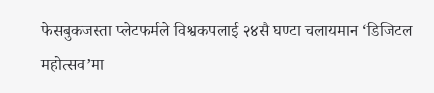फेसबुकजस्ता प्लेटफर्मले विश्वकपलाई २४सै घण्टा चलायमान ‘डिजिटल महोत्सव’मा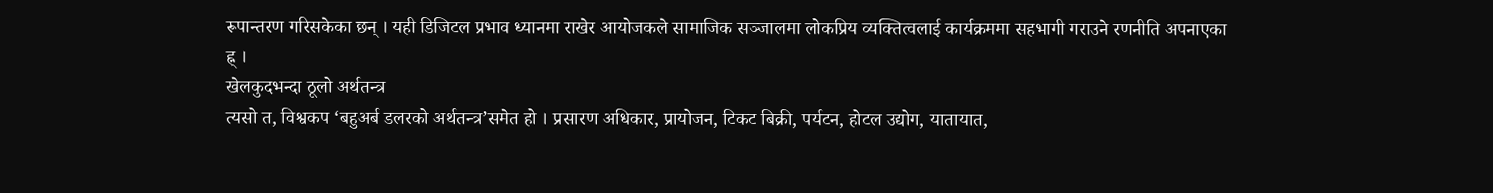रूपान्तरण गरिसकेका छन् । यही डिजिटल प्रभाव ध्यानमा राखेर आयोजकले सामाजिक सञ्जालमा लोकप्रिय व्यक्तित्वलाई कार्यक्रममा सहभागी गराउने रणनीति अपनाएका ह्न् ।
खेलकुदभन्दा ठूलो अर्थतन्त्र
त्यसो त, विश्वकप ‘बहुअर्ब डलरको अर्थतन्त्र’समेत हो । प्रसारण अधिकार, प्रायोजन, टिकट बिक्री, पर्यटन, होटल उद्योग, यातायात,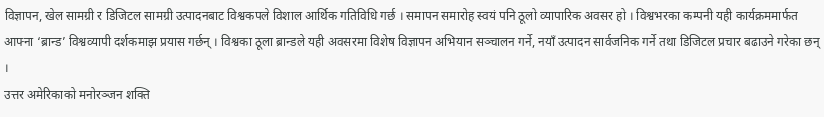विज्ञापन, खेल सामग्री र डिजिटल सामग्री उत्पादनबाट विश्वकपले विशाल आर्थिक गतिविधि गर्छ । समापन समारोह स्वयं पनि ठूलो व्यापारिक अवसर हो । विश्वभरका कम्पनी यही कार्यक्रममार्फत आफ्ना ‘ब्रान्ड’ विश्वव्यापी दर्शकमाझ प्रयास गर्छन् । विश्वका ठूला ब्रान्डले यही अवसरमा विशेष विज्ञापन अभियान सञ्चालन गर्ने, नयाँ उत्पादन सार्वजनिक गर्ने तथा डिजिटल प्रचार बढाउने गरेका छन् ।
उत्तर अमेरिकाको मनोरञ्जन शक्ति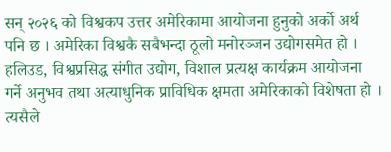सन् २०२६ को विश्वकप उत्तर अमेरिकामा आयोजना हुनुको अर्को अर्थ पनि छ । अमेरिका विश्वकै सबैभन्दा ठूलो मनोरञ्जन उद्योगसमेत हो । हलिउड, विश्वप्रसिद्ध संगीत उद्योग, विशाल प्रत्यक्ष कार्यक्रम आयोजना गर्ने अनुभव तथा अत्याधुनिक प्राविधिक क्षमता अमेरिकाको विशेषता हो । त्यसैले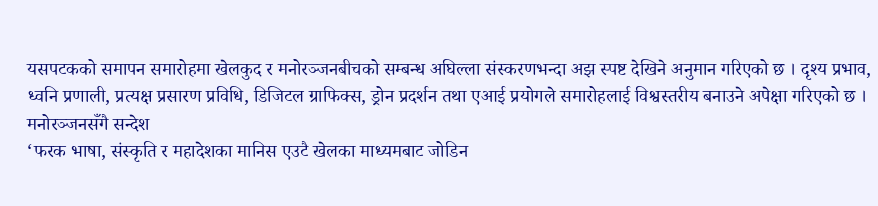यसपटकको समापन समारोहमा खेलकुद र मनोरञ्जनबीचको सम्बन्ध अघिल्ला संस्करणभन्दा अझ स्पष्ट देखिने अनुमान गरिएको छ । दृश्य प्रभाव, ध्वनि प्रणाली, प्रत्यक्ष प्रसारण प्रविधि, डिजिटल ग्राफिक्स, ड्रोन प्रदर्शन तथा एआई प्रयोगले समारोहलाई विश्वस्तरीय बनाउने अपेक्षा गरिएको छ ।
मनोरञ्जनसँगै सन्देश
‘फरक भाषा, संस्कृति र महादेशका मानिस एउटै खेलका माध्यमबाट जोडिन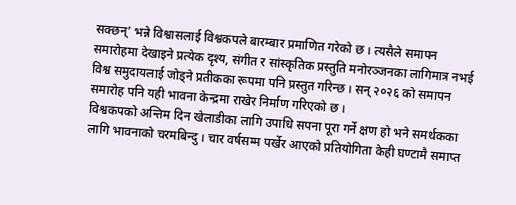सक्छन्’ भन्ने विश्वासलाई विश्वकपले बारम्बार प्रमाणित गरेको छ । त्यसैले समापन समारोहमा देखाइने प्रत्येक दृश्य, संगीत र सांस्कृतिक प्रस्तुति मनोरञ्जनका लागिमात्र नभई विश्व समुदायलाई जोड्ने प्रतीकका रूपमा पनि प्रस्तुत गरिन्छ । सन् २०२६ को समापन समारोह पनि यही भावना केन्द्रमा राखेर निर्माण गरिएको छ ।
विश्वकपको अन्तिम दिन खेलाडीका लागि उपाधि सपना पूरा गर्ने क्षण हो भने समर्थकका लागि भावनाको चरमबिन्दु । चार वर्षसम्म पर्खेर आएको प्रतियोगिता केही घण्टामै समाप्त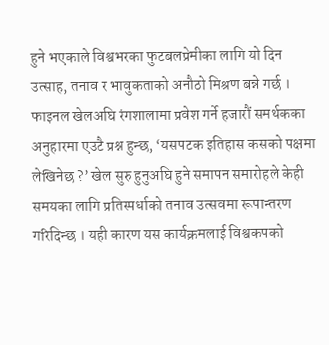हुने भएकाले विश्वभरका फुटबलप्रेमीका लागि यो दिन उत्साह, तनाव र भावुकताको अनौठो मिश्रण बन्ने गर्छ । फाइनल खेलअघि रंगशालामा प्रवेश गर्ने हजारौं समर्थकका अनुहारमा एउटै प्रश्न हुन्छ, ‘यसपटक इतिहास कसको पक्षमा लेखिनेछ ?’ खेल सुरु हुनुअघि हुने समापन समारोहले केही समयका लागि प्रतिस्पर्धाको तनाव उत्सवमा रूपान्तरण गरिदिन्छ । यही कारण यस कार्यक्रमलाई विश्वकपको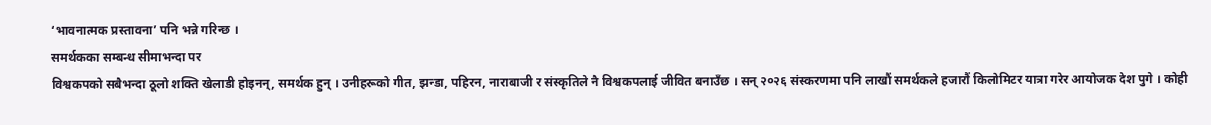‘भावनात्मक प्रस्तावना’ पनि भन्ने गरिन्छ ।
समर्थकका सम्बन्ध सीमाभन्दा पर
विश्वकपको सबैभन्दा ठूलो शक्ति खेलाडी होइनन्, समर्थक हुन् । उनीहरूको गीत, झन्डा, पहिरन, नाराबाजी र संस्कृतिले नै विश्वकपलाई जीवित बनाउँछ । सन् २०२६ संस्करणमा पनि लाखौं समर्थकले हजारौं किलोमिटर यात्रा गरेर आयोजक देश पुगे । कोही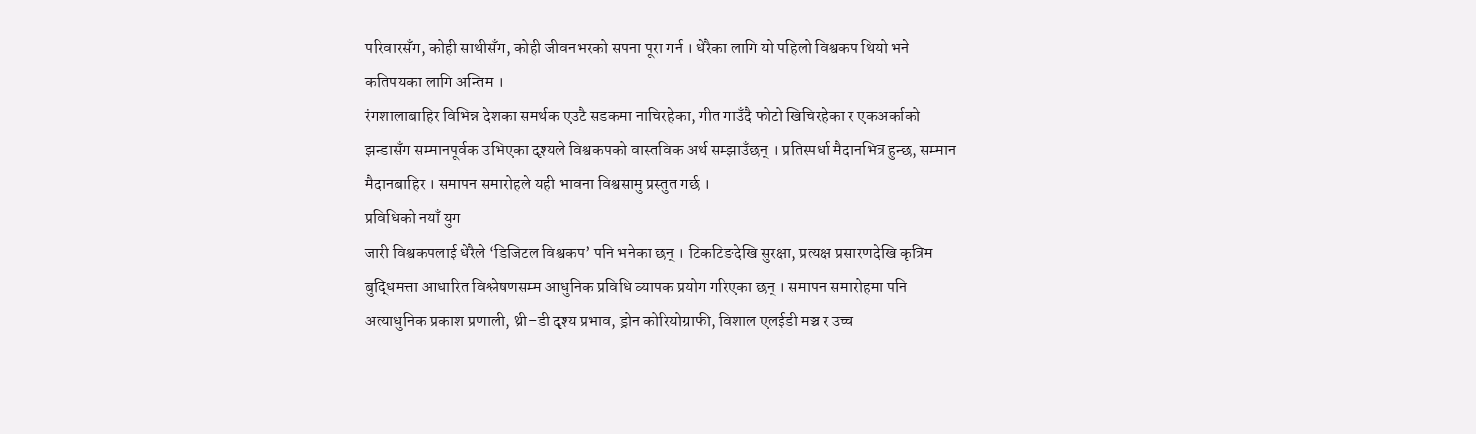परिवारसँग, कोही साथीसँग, कोही जीवनभरको सपना पूरा गर्न । धेरैका लागि यो पहिलो विश्वकप थियो भने कतिपयका लागि अन्तिम ।
रंगशालाबाहिर विभिन्न देशका समर्थक एउटै सडकमा नाचिरहेका, गीत गाउँदै फोटो खिचिरहेका र एकअर्काको झन्डासँग सम्मानपूर्वक उभिएका दृश्यले विश्वकपको वास्तविक अर्थ सम्झाउँछन् । प्रतिस्पर्धा मैदानभित्र हुन्छ, सम्मान मैदानबाहिर । समापन समारोहले यही भावना विश्वसामु प्रस्तुत गर्छ ।
प्रविधिको नयाँ युग
जारी विश्वकपलाई धेरैले ‘डिजिटल विश्वकप’ पनि भनेका छन् । टिकटिङदेखि सुरक्षा, प्रत्यक्ष प्रसारणदेखि कृत्रिम बुद्धिमत्ता आधारित विश्लेषणसम्म आधुनिक प्रविधि व्यापक प्रयोग गरिएका छन् । समापन समारोहमा पनि अत्याधुनिक प्रकाश प्रणाली, थ्री–डी दृश्य प्रभाव, ड्रोन कोरियोग्राफी, विशाल एलईडी मञ्च र उच्च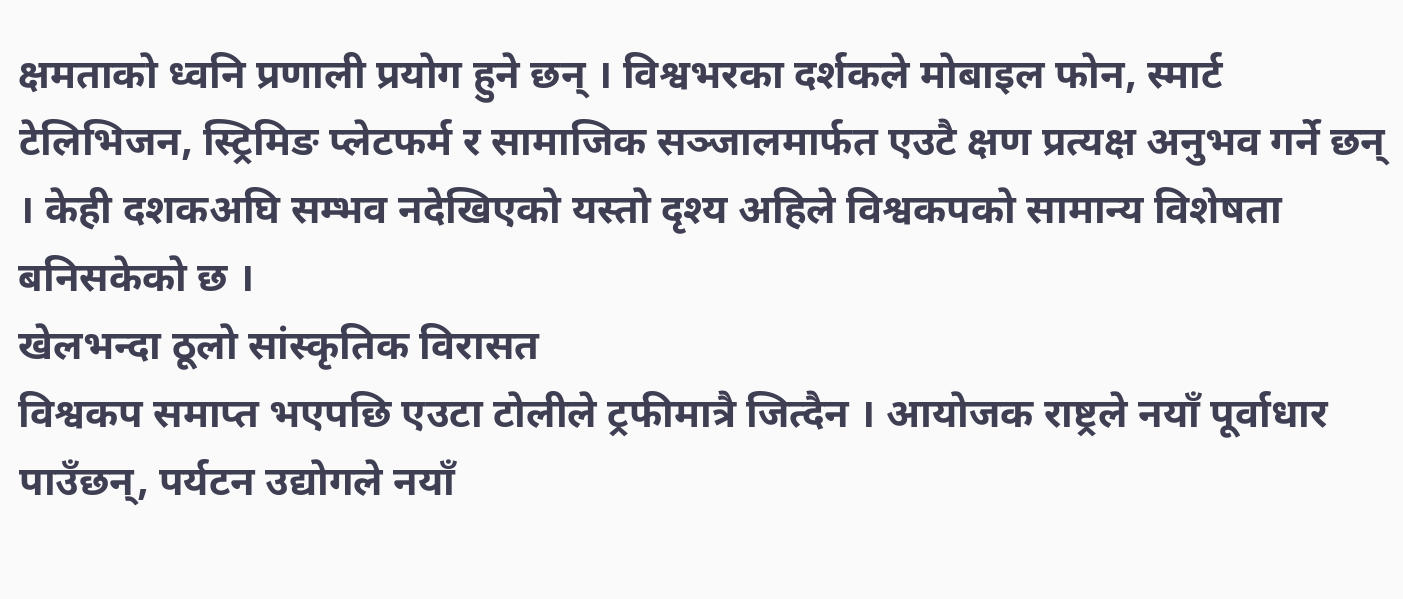क्षमताको ध्वनि प्रणाली प्रयोग हुने छन् । विश्वभरका दर्शकले मोबाइल फोन, स्मार्ट टेलिभिजन, स्ट्रिमिङ प्लेटफर्म र सामाजिक सञ्जालमार्फत एउटै क्षण प्रत्यक्ष अनुभव गर्ने छन् । केही दशकअघि सम्भव नदेखिएको यस्तो दृश्य अहिले विश्वकपको सामान्य विशेषता बनिसकेको छ ।
खेलभन्दा ठूलो सांस्कृतिक विरासत
विश्वकप समाप्त भएपछि एउटा टोलीले ट्रफीमात्रै जित्दैन । आयोजक राष्ट्रले नयाँ पूर्वाधार पाउँछन्, पर्यटन उद्योगले नयाँ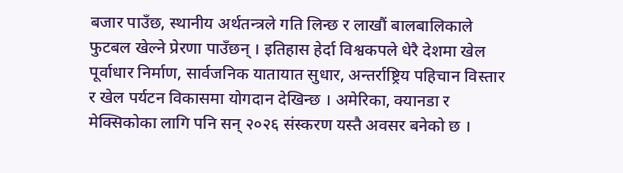बजार पाउँछ, स्थानीय अर्थतन्त्रले गति लिन्छ र लाखौं बालबालिकाले फुटबल खेल्ने प्रेरणा पाउँछन् । इतिहास हेर्दा विश्वकपले धेरै देशमा खेल पूर्वाधार निर्माण, सार्वजनिक यातायात सुधार, अन्तर्राष्ट्रिय पहिचान विस्तार र खेल पर्यटन विकासमा योगदान देखिन्छ । अमेरिका, क्यानडा र मेक्सिकोका लागि पनि सन् २०२६ संस्करण यस्तै अवसर बनेको छ ।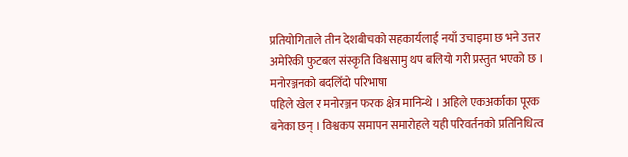प्रतियोगिताले तीन देशबीचको सहकार्यलाई नयाँ उचाइमा छ भने उत्तर अमेरिकी फुटबल संस्कृति विश्वसामु थप बलियो गरी प्रस्तुत भएको छ ।
मनोरञ्जनको बदलिँदो परिभाषा
पहिले खेल र मनोरञ्जन फरक क्षेत्र मानिन्थे । अहिले एकअर्काका पूरक बनेका छन् । विश्वकप समापन समारोहले यही परिवर्तनको प्रतिनिधित्व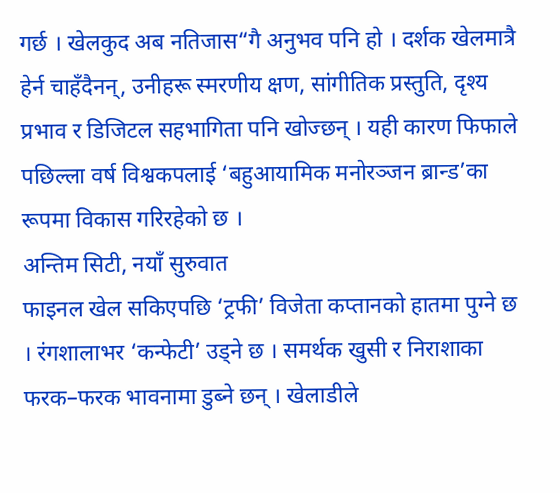गर्छ । खेलकुद अब नतिजास“गै अनुभव पनि हो । दर्शक खेलमात्रै हेर्न चाहँदैनन्, उनीहरू स्मरणीय क्षण, सांगीतिक प्रस्तुति, दृश्य प्रभाव र डिजिटल सहभागिता पनि खोज्छन् । यही कारण फिफाले पछिल्ला वर्ष विश्वकपलाई ‘बहुआयामिक मनोरञ्जन ब्रान्ड’का रूपमा विकास गरिरहेको छ ।
अन्तिम सिटी, नयाँ सुरुवात
फाइनल खेल सकिएपछि ‘ट्रफी’ विजेता कप्तानको हातमा पुग्ने छ । रंगशालाभर ‘कन्फेटी’ उड्ने छ । समर्थक खुसी र निराशाका फरक–फरक भावनामा डुब्ने छन् । खेलाडीले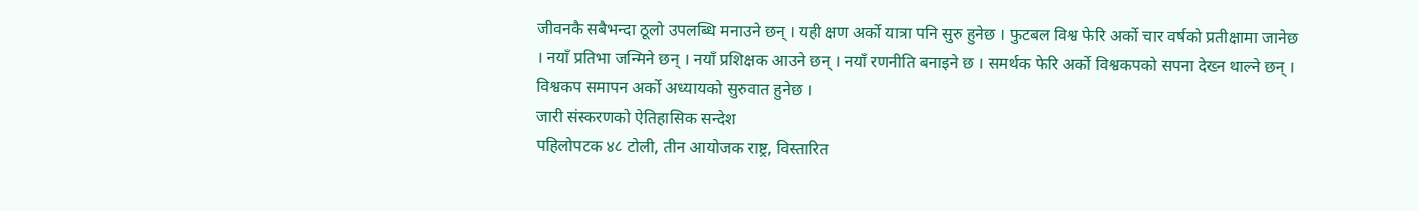जीवनकै सबैभन्दा ठूलो उपलब्धि मनाउने छन् । यही क्षण अर्को यात्रा पनि सुरु हुनेछ । फुटबल विश्व फेरि अर्को चार वर्षको प्रतीक्षामा जानेछ । नयाँ प्रतिभा जन्मिने छन् । नयाँ प्रशिक्षक आउने छन् । नयाँ रणनीति बनाइने छ । समर्थक फेरि अर्को विश्वकपको सपना देख्न थाल्ने छन् । विश्वकप समापन अर्को अध्यायको सुरुवात हुनेछ ।
जारी संस्करणको ऐतिहासिक सन्देश
पहिलोपटक ४८ टोली, तीन आयोजक राष्ट्र, विस्तारित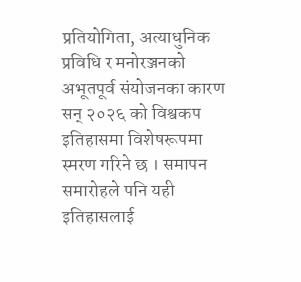प्रतियोगिता, अत्याधुनिक प्रविधि र मनोरञ्जनको अभूतपूर्व संयोजनका कारण सन् २०२६ को विश्वकप इतिहासमा विशेषरूपमा स्मरण गरिने छ । समापन समारोहले पनि यही इतिहासलाई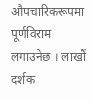औपचारिकरूपमा पूर्णविराम लगाउनेछ । लाखौं दर्शक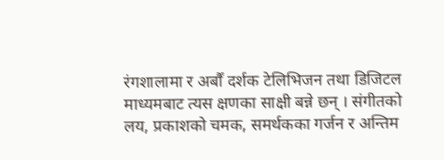रंगशालामा र अर्बौं दर्शक टेलिभिजन तथा डिजिटल माध्यमबाट त्यस क्षणका साक्षी बन्ने छन् । संगीतको लय, प्रकाशको चमक, समर्थकका गर्जन र अन्तिम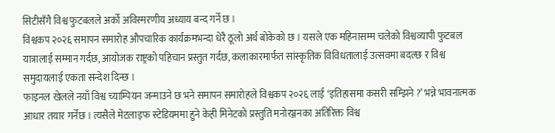सिटीसँगै विश्व फुटबलले अर्को अविस्मरणीय अध्याय बन्द गर्ने छ ।
विश्वकप २०२६ समापन समारोह औपचारिक कार्यक्रमभन्दा धेरै ठूलो अर्थ बोकेको छ । यसले एक महिनासम्म चलेको विश्वव्यापी फुटबल यात्रालाई सम्मान गर्दछ, आयोजक राष्ट्रको पहिचान प्रस्तुत गर्दछ, कलाकारमार्फत सांस्कृतिक विविधतालाई उत्सवमा बदल्छ र विश्व समुदायलाई एकता सन्देश दिन्छ ।
फाइनल खेलले नयाँ विश्व च्याम्पियन जन्माउने छ भने समापन समारोहले विश्वकप २०२६ लाई ‘इतिहासमा कसरी सम्झिने ?’ भन्ने भावनात्मक आधार तयार गर्नेछ । त्यसैले मेटलाइफ स्टेडियममा हुने केही मिनेटको प्रस्तुति मनोरञ्जनका अतिरिक्त विश्व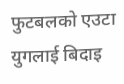फुटबलको एउटा युगलाई बिदाइ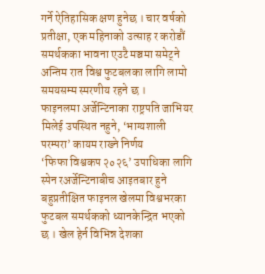गर्ने ऐतिहासिक क्षण हुनेछ । चार वर्षको प्रतीक्षा, एक महिनाको उत्साह र करोडौं समर्थकका भावना एउटै मञ्चमा समेट्ने अन्तिम रात विश्व फुटबलका लागि लामो समयसम्म स्मरणीय रहने छ ।
फाइनलमा अर्जेन्टिनाका राष्ट्रपति जाभियर मिलेई उपस्थित नहुने, ‘भाग्यशाली परम्परा’ कायम राख्ने निर्णय
‘फिफा विश्वकप २०२६’ उपाधिका लागि स्पेन रअर्जेन्टिनाबीच आइतबार हुने बहुप्रतीक्षित फाइनल खेलमा विश्वभरका फुटबल समर्थकको ध्यानकेन्द्रित भएको छ । खेल हेर्न विभिन्न देशका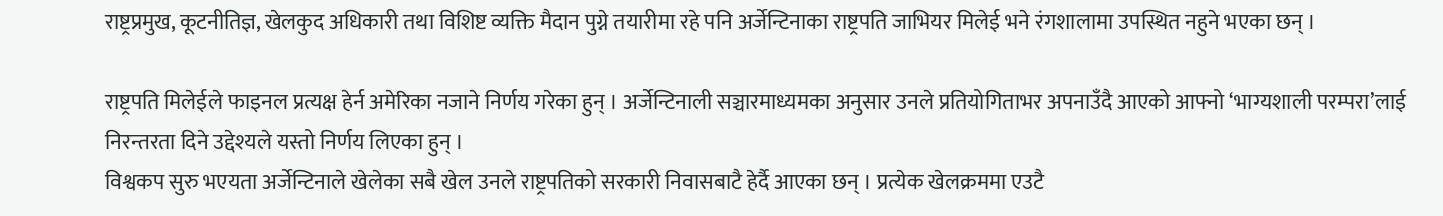राष्ट्रप्रमुख, कूटनीतिज्ञ, खेलकुद अधिकारी तथा विशिष्ट व्यक्ति मैदान पुग्ने तयारीमा रहे पनि अर्जेन्टिनाका राष्ट्रपति जाभियर मिलेई भने रंगशालामा उपस्थित नहुने भएका छन् ।

राष्ट्रपति मिलेईले फाइनल प्रत्यक्ष हेर्न अमेरिका नजाने निर्णय गरेका हुन् । अर्जेन्टिनाली सञ्चारमाध्यमका अनुसार उनले प्रतियोगिताभर अपनाउँदै आएको आफ्नो ‘भाग्यशाली परम्परा’लाई निरन्तरता दिने उद्देश्यले यस्तो निर्णय लिएका हुन् ।
विश्वकप सुरु भएयता अर्जेन्टिनाले खेलेका सबै खेल उनले राष्ट्रपतिको सरकारी निवासबाटै हेर्दै आएका छन् । प्रत्येक खेलक्रममा एउटै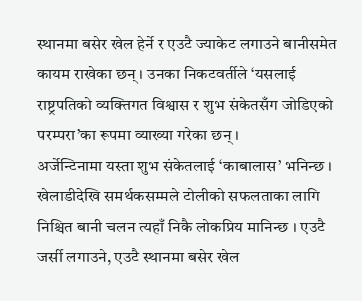स्थानमा बसेर खेल हेर्ने र एउटै ज्याकेट लगाउने बानीसमेत कायम राखेका छन् । उनका निकटवर्तीले ‘यसलाई राष्ट्रपतिको व्यक्तिगत विश्वास र शुभ संकेतसँग जोडिएको परम्परा’का रूपमा व्याख्या गरेका छन् ।
अर्जेन्टिनामा यस्ता शुभ संकेतलाई ‘काबालास’ भनिन्छ । खेलाडीदेखि समर्थकसम्मले टोलीको सफलताका लागि निश्चित बानी चलन त्यहाँ निकै लोकप्रिय मानिन्छ । एउटै जर्सी लगाउने, एउटै स्थानमा बसेर खेल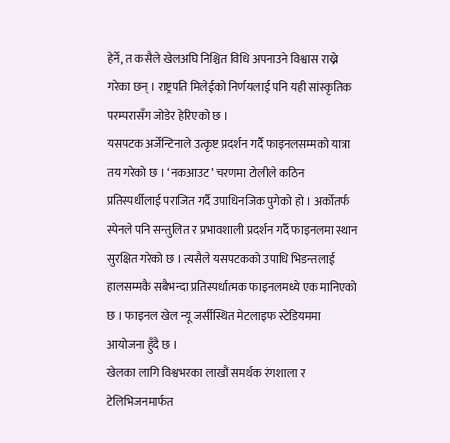हेर्ने, त कसैले खेलअघि निश्चित विधि अपनाउने विश्वास राख्ने गरेका छन् । राष्ट्रपति मिलेईको निर्णयलाई पनि यही सांस्कृतिक परम्परासँग जोडेर हेरिएको छ ।
यसपटक अर्जेन्टिनाले उत्कृष्ट प्रदर्शन गर्दै फाइनलसम्मको यात्रा तय गरेको छ । ‘नकआउट’ चरणमा टोलीले कठिन प्रतिस्पर्धीलाई पराजित गर्दै उपाधिनजिक पुगेको हो । अर्कोतर्फ स्पेनले पनि सन्तुलित र प्रभावशाली प्रदर्शन गर्दै फाइनलमा स्थान सुरक्षित गरेको छ । त्यसैले यसपटकको उपाधि भिडन्तलाई हालसम्मकै सबैभन्दा प्रतिस्पर्धात्मक फाइनलमध्ये एक मानिएको छ । फाइनल खेल न्यू जर्सीस्थित मेटलाइफ स्टेडियममा आयोजना हुँदै छ ।
खेलका लागि विश्वभरका लाखौं समर्थक रंगशाला र टेलिभिजनमार्फत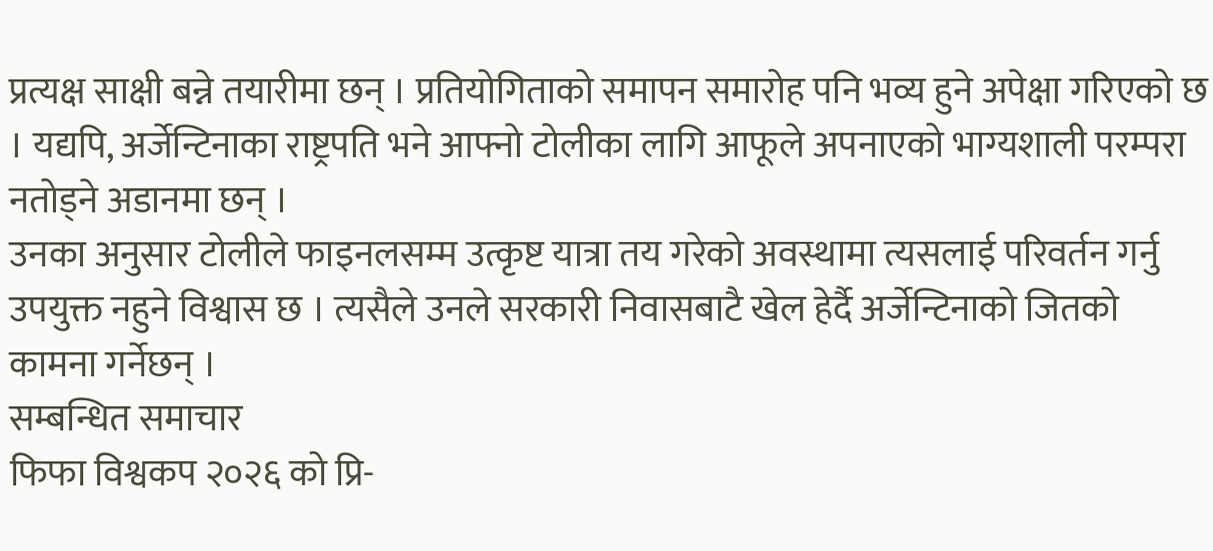प्रत्यक्ष साक्षी बन्ने तयारीमा छन् । प्रतियोगिताको समापन समारोह पनि भव्य हुने अपेक्षा गरिएको छ । यद्यपि, अर्जेन्टिनाका राष्ट्रपति भने आफ्नो टोलीका लागि आफूले अपनाएको भाग्यशाली परम्परा नतोड्ने अडानमा छन् ।
उनका अनुसार टोलीले फाइनलसम्म उत्कृष्ट यात्रा तय गरेको अवस्थामा त्यसलाई परिवर्तन गर्नु उपयुक्त नहुने विश्वास छ । त्यसैले उनले सरकारी निवासबाटै खेल हेर्दै अर्जेन्टिनाको जितको कामना गर्नेछन् ।
सम्बन्धित समाचार
फिफा विश्वकप २०२६ को प्रि-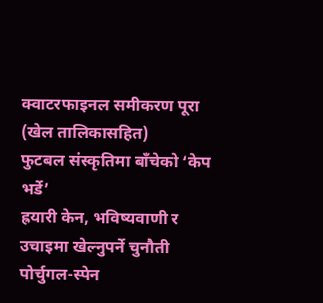क्वाटरफाइनल समीकरण पूरा (खेल तालिकासहित)
फुटबल संस्कृतिमा बाँचेको ‘केप भर्डे’
ह्रयारी केन, भविष्यवाणी र उचाइमा खेल्नुपर्ने चुनौती
पोर्चुगल-स्पेन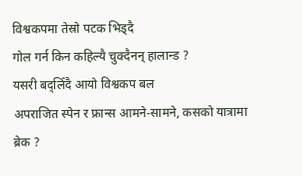विश्वकपमा तेस्रो पटक भिड्दै
गोल गर्न किन कहिल्यै चुक्दैनन् हालान्ड ?
यसरी बद्लिँदै आयो विश्वकप बल
अपराजित स्पेन र फ्रान्स आमने-सामने, कसको यात्रामा ब्रेक ?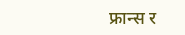फ्रान्स र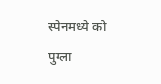स्पेनमध्ये को पुग्ला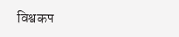विश्वकप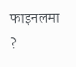फाइनलमा ?